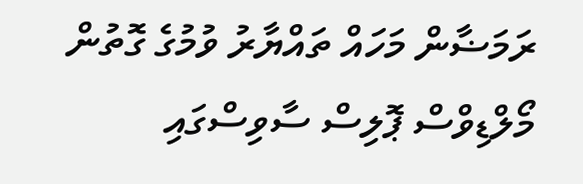ރަމަޟާން މަހައް ތައްޔާރު ވުމުގެ ގޮތުން މޯލްޑިވްސް ޕޮލިސް ސާވިސްގައި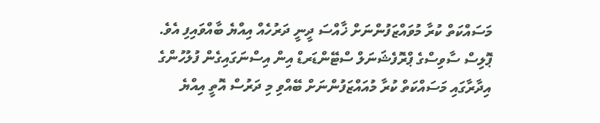މަސައްކަތް ކުރާ މުވައްޒަފުންނަށް ޚާއްސަ ދީނީ ދަރުހެއް އިއްޔެ ބާއްވައިފި އެވެ.
ޕޮލިސް ސާވިސްގެ ޕްރޮފެޝަނަލް ސްޓޭންޑަރޑް އިން އިސްނަގައިގެން ފުލުހުންގެ އިދާރާގައި މަސައްކަތް ކުރާ މުއައްޒަފުންނަށް ބޭއްވި މި ދަރުސް އޮތީ އިއްޔެ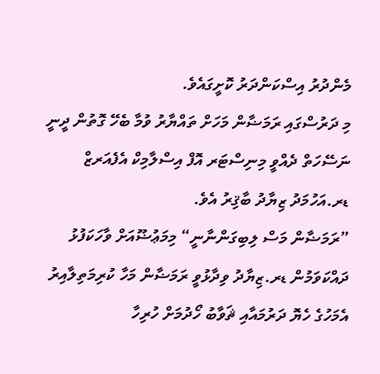މެންދުރު އިސްކަންދަރު ކޮށީގައެވެ.
މި ދަރުސްގައި ރަމަޟާން މަހަށް ތައްޔާރު ވުމާ ބެހޭ ގޮތުން ދީނީ ނަސޭހަތް ދެއްވީ މިނިސްޓަރ އޮފް އިސްލާމިކް އެފެއަރޒް ޑރ.އަހުމަދު ޒިޔާދު ބާޤިރު އެވެ.
”ރަމަޟާން މަސް ލިބިގަންނާނީ“ މިމަޢުޟޫއަށް ވާހަކަފުޅު ދައްކަވަމުން ޑރ.ޒިޔާދު ވިދާޅުވީ ރަމަޟާން މަހާ ކުރިމަތިލާއިރު އެމަހުގެ ހެޔޮ ދަރުމައާއި ޘަވާބު ހޯދުމަށް ހުރިހާ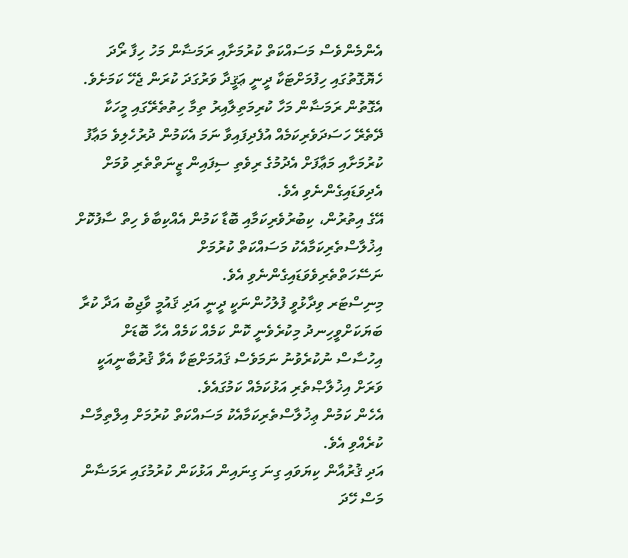އެންމެންވެސް މަސައްކަތް ކުރުމަށާއި ރަމަޟާން މަހު ހިފާ ރޯދަ ހެޔޮގޮތުގައި ހިފުމަށްޓަކާ ދީނީ ޢަޤީދާ ވަރުގަދަ ކުރަން ޖެހޭ ކަމަށެވެ.
އެގޮތުން ރަމަޟާން މަހާ ކުރިމަތިލާއިރު ތިމާ ހިތުތެރޭގައި މީހަކާ ދޭތެރޭ ހަސަދަވެރިކަމެއް އުފެދިފައިވާ ނަމަ އެކަމުން ދުރުހެލިވެ މަޢާފު ކުރުމަށާއި މަޢާފަށް އެދުމުގެ ރިވެތި ސިފައިން ޒީނަތްތެރި ވުމަށް އެދިވަޑައިގެންނެވި އެވެ.
އޭގެ އިތުރުން، ކިބުރުވެރިކަމާއި ބޮޑާ ކަމުން އެއްކިބާވެ ހިތް ސާފުކޮށް އިޚުލާސްތެރިކަމާއެކު މަސައްކަތް ކުރުމަށް ނަސޭހަތްތެރިވެވަޑައިގެންނެވި އެވެ.
މިނިސްޓަރ ވިދާޅުވީ ފުލުހުންނަކީ ދީނީ އަދި ޤައުމީ ވާޖިބު އަދާ ކުރާ ބަޔަކަށްވީހިނދު މިކުރެވެނީ ކޮން ކަމެއް ކަމެއް އެހާ ބޮޑަށް އިހުސާސް ނުކުރެވުނު ނަމަވެސް ޤައުމަށްޓަކާ އެވާ ޤުރުބާނީއަކީ ވަރަށް އިޚުލާޞްތެރި އަޅުކަމެއް ކަމުގައެވެ.
އެހެން ކަމުން ޢިޚުލާސްތެރިކަމާއެކު މަސައްކަތް ކުރުމަށް އިލްތިމާސް ކުރެއްވި އެވެ.
އަދި ޤުރުއާން ކިޔަވައި ގިނަ ގިނައިން އަޅުކަން ކުރުމުގައި ރަމަޟާން މަސް ހޭދަ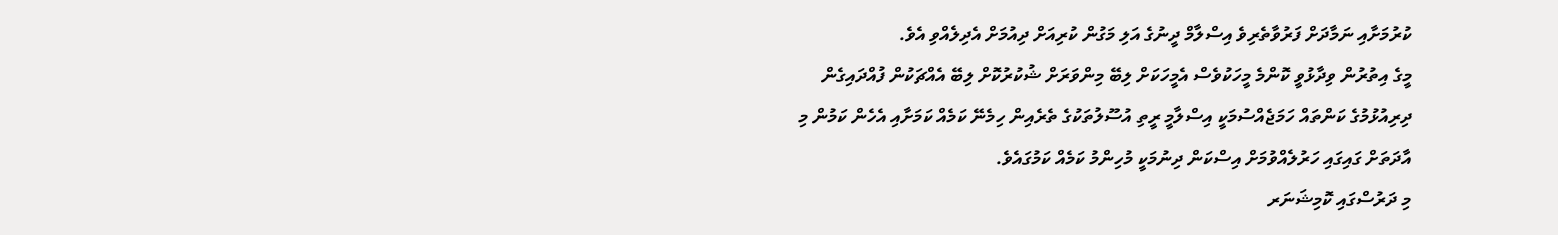ކުރުމަށާއި ނަމާދަށް ފަރުވާތެރިވެ އިސްލާމް ދީނުގެ އަލި މަގުން ކުރިއަށް ދިއުމަށް އެދިލެއްވި އެވެ.
މީގެ އިތުރުން ވިދާޅުވީ ކޮންމެ މީހަކުވެސް އެމީހަކަށް ލިބޭ މިންވަރަށް ޝުކުރުކޮށް ލިބޭ އެއްޗަކުން ފުއްދައިގެން ދިރިއުޅުމުގެ ކަންތައް ހަމަޖެއްސުމަކީ އިސްލާމީ ރީތި އުސޫލުތަކުގެ ތެރެއިން ހިމެނޭ ކަމެއް ކަމަށާއި އެހެން ކަމުން މި އާދަތަށް ގައިގައި ހަރުލެއްވުމަށް އިސްކަން ދިނުމަކީ މުހިންމު ކަމެއް ކަމުގައެވެ.
މި ދަރުސްގައި ކޮމިޝަނަރ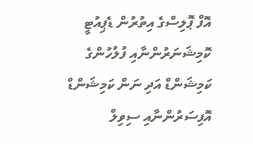އޮފް ޕޮލިސްގެ އިތުރުން ޑެޕިއުޓީ ކޮމިޝަނަރުންނާއި ފުލުހުންގެ ކަމިޝަންޑް އަދި ނަން ކަމިޝަންޑް އޮފިސަރުންނާއި ސިވިލް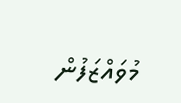މުވައްޒަފުން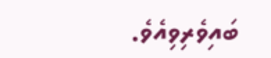ބައިވެރިވިއެވެ.